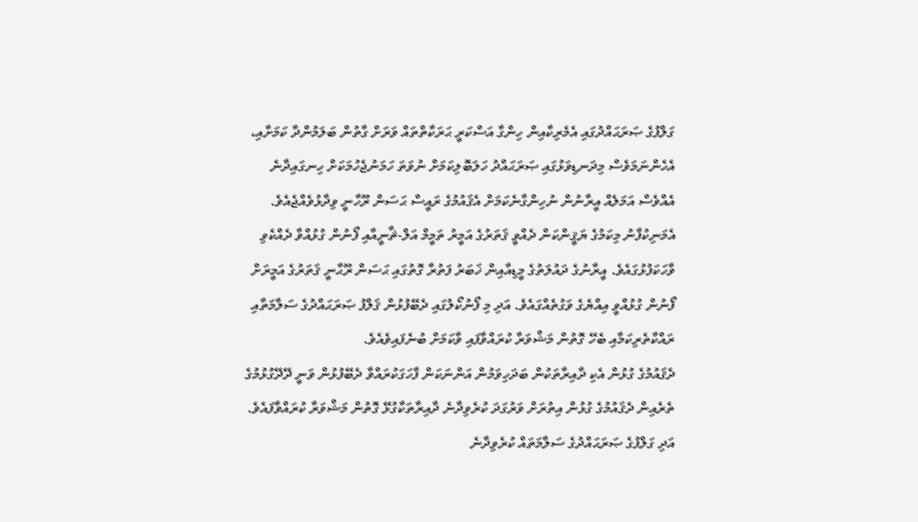ގަލްފުގެ ޞަރަޙައްދުގައި އެމެރިކާއިން ހިންގާ އަސްކަރީ ޙަރަކާތްތައް ވަރަށް ގާތުން ބަލަމުންދާ ކަމަށާއި، އެހެންނަމަވެސް މިދަނޑިވަޅުގައި ޞަރަޙައްދު ހަލަބޮލިކަމަށް ނުވަތަ ހަމަނުޖެހުމަކަށް ހިނގައިދާނެ އެއްވެސް އަމަލެއް އީރާނުން ނުހިންގާނެކަމަށް އެޤައުމުގެ ރައީސް ޙަސަން ރޫހާނީ ވިދާޅުވެއްޖެއެވެ.
އެމަނިކުފާނު މިކަމުގެ ޔަޤީންކަން ދެއްވީ ޤަތަރުގެ އަމީރު ތަމީމް އަލް-ޘާނީއާއި ފޯނުން ގުޅުއްވާ ދެއްކެވި ވާހަކަފުޅުގައެވެ. އީރާނުގެ ދައުލަތުގެ މީޑިއާއިން ޚަބަރު ފަތުރާ ގޮތުގައި ޙަސަން ރޫޙާނީ ޤަތަރުގެ އަމީރަށް ފޯނުން ގުޅުއްވީ އިއްޔެގެ ވަގުތެއްގައެވެ. އަދި މި ފޯނުކޯލުގައި ދެބޭފުޅުން ޤަލްފު ޞަރަޙައްދުގެ ސަލާމަތާއި ރައްކާތެރިކަމާއި ބެހޭ ގޮތުން މަޝްވަރާ ކުރައްވާފައި ވާކަމަށް ބުނެފައިވެއެވެ.
ދެޤައުމުގެ ގުޅުން އެކި ދާއިރާތަކުން ބަދަހިވަމުން އަންނަކަން ފާހަގަކުރައްވާ ދެބޭފުޅުން ވަނީ ދޭދޭގުޅުމުގެ ތެރެއިން ދެޤައުމުގެ ގުޅުން އިތުރަށް ވަރުގަދަ ކުރެވިދާނެ ދާއިރާތަކާގުޅޭ ގޮތުން މަޝްވަރާ ކުރައްވާފައެވެ. އަދި ގަލްފުގެ ޞަރަޙައްދުގެ ސަލާމަތައް ކުރެވިދާނެ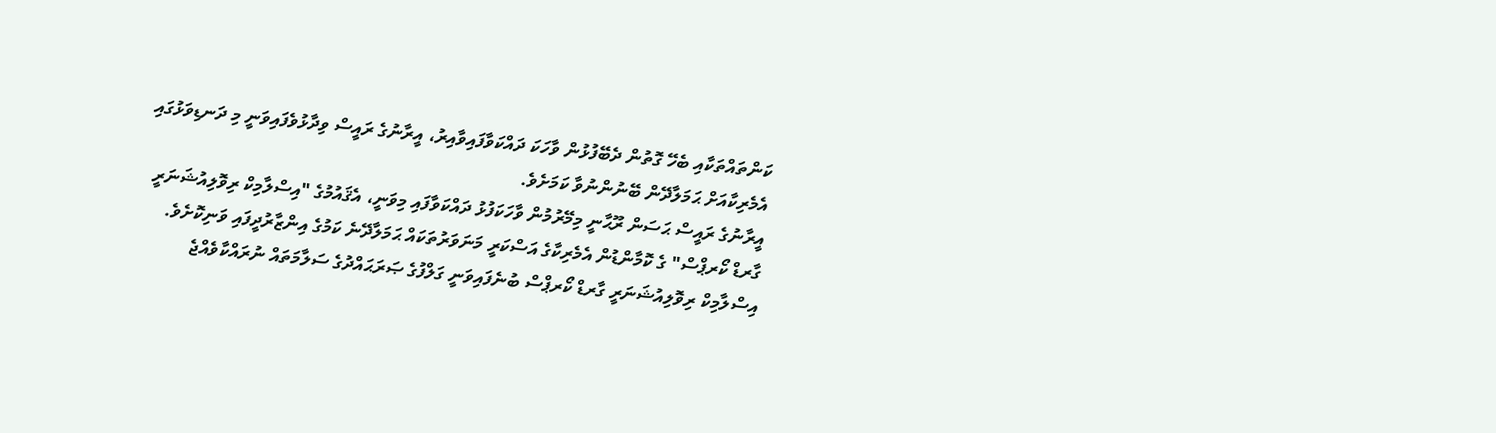ކަންތައްތަކާއި ބެހޭ ގޮތުން ދެބޭފުޅުން ވާހަކަ ދައްކަވާފައިވާއިރު، އީރާނުގެ ރައީސް ވިދާޅުވެފައިވަނީ މި ދަނޑިވަޅުގައި އެމެރިކާއަށް ޙަމަލާދޭން ބޭނުންނުވާ ކަމަށެވެ.
އީރާނުގެ ރައީސް ޙަސަން ރޫޙާނީ މިމޭރުމުން ވާހަކަފުޅު ދައްކަވާފައި މިވަނީ، އެޤައުމުގެ "އިސްލާމިކް ރިވޮލިއުޝަނަރީ ގާރޑް ކޯރޕްސް" ގެ ކޮމާންޑުން އެމެރިކާގެ އަސްކަރީ މަނަވަރުތަކައް ޙަމަލާދޭނެ ކަމުގެ އިންޒާރުދީފައި ވަނިކޮށެވެ. އިސްލާމިކް ރިވޮލިއުޝަނަރީ ގާރޑް ކޯރޕްސް ބުނެފައިވަނީ ގަލްފުގެ ޞަރަޙައްދުގެ ސަލާމަތައް ނުރައްކާވެއްޖެ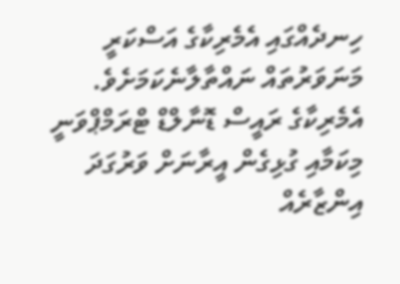ހިނދެއްގައި އެމެރިކާގެ އަސްކަރީ މަނަވަރުތައް ނައްތާލާނެކަމަށެވެ. އެމެރިކާގެ ރައީސް ޑޮނާލްޑް ޓްރަމްޕްވަނީ މިކަމާއި ގުޅިގެން އީރާނަށް ވަރުގަދަ އިންޒާރެއް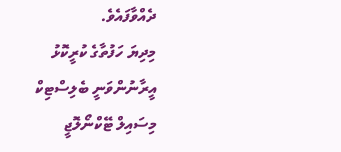ދެއްވާފައެވެ.
މިދިޔަ ހަފުތާގެ ކުރީކޮޅު އީރާނުންވަނީ ބެލިސްޓިކް މިސައިލް ޓޭކްނޯލޮޖީ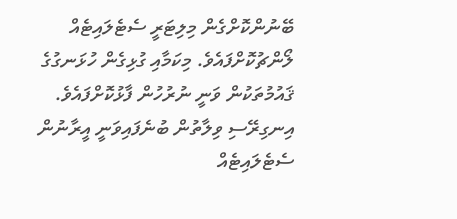ބޭނުންކޮށްގެން މިލިޓަރީ ސެޓެލައިޓެއް ލޯންޗުކޮށްފައެވެ. މިކަމާއި ގުޅިގެން ހުޅަނގުގެ ޤައުމުތަކުން ވަނީ ނުރުހުން ފާޅުކޮށްފައެވެ. އިނގިރޭސި ވިލާތުން ބުނެފައިވަނީ އީރާނުން ސެޓެލައިޓެއް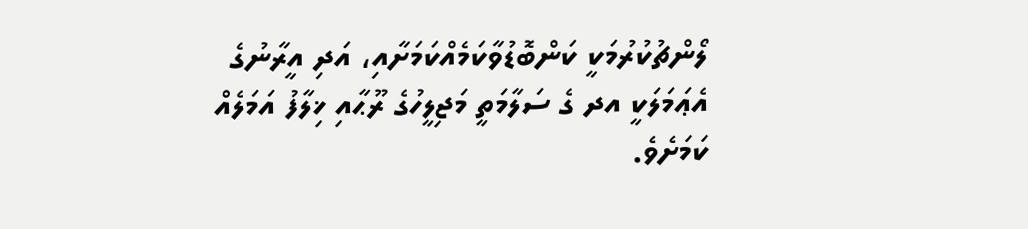ލޯންޗުކުރުމަކީ ކަންބޮޑުވާކަމެއްކަމަށާއި، އަދި އީރާނުގެ އެޢަމަލަކީ އދ ގެ ސަލާމަތީ މަޖިލީހުގެ ރޫޙާއި ޚިލާފު އަމަލެއް ކަމަށެވެ.